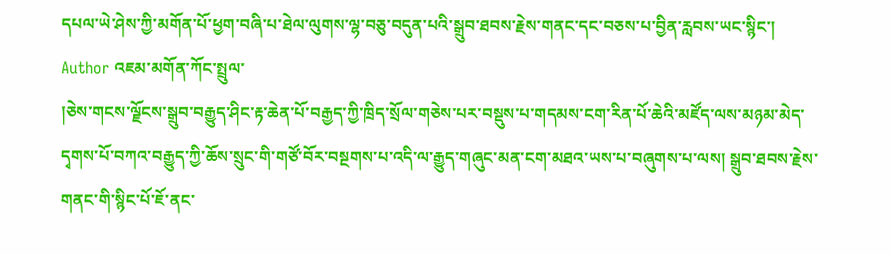དཔལ་ཡེ་ཤེས་ཀྱི་མགོན་པོ་ཕྱག་བཞི་པ་ཐེལ་ལུགས་ལྷ་བཅུ་བདུན་པའི་སྒྲུབ་ཐབས་རྗེས་གནང་དང་བཅས་པ་བྱིན་རླབས་ཡང་སྙིང་།
Author འཇམ་མགོན་ཀོང་སྤྲུལ་
།ཅེས་གངས་ལྗོངས་སྒྲུབ་བརྒྱུད་ཤིང་རྟ་ཆེན་པོ་བརྒྱད་ཀྱི་ཁྲིད་སྲོལ་གཅེས་པར་བསྡུས་པ་གདམས་ངག་རིན་པོ་ཆེའི་མཛོད་ལས་མཉམ་མེད་དྭགས་པོ་བཀའ་བརྒྱུད་ཀྱི་ཆོས་སྲུང་གི་གཙོ་བོར་བསྔགས་པ་འདི་ལ་རྒྱུད་གཞུང་མན་ངག་མཐའ་ཡས་པ་བཞུགས་པ་ལས། སྒྲུབ་ཐབས་རྗེས་གནང་གི་སྙིང་པོ་ཇོ་ནང་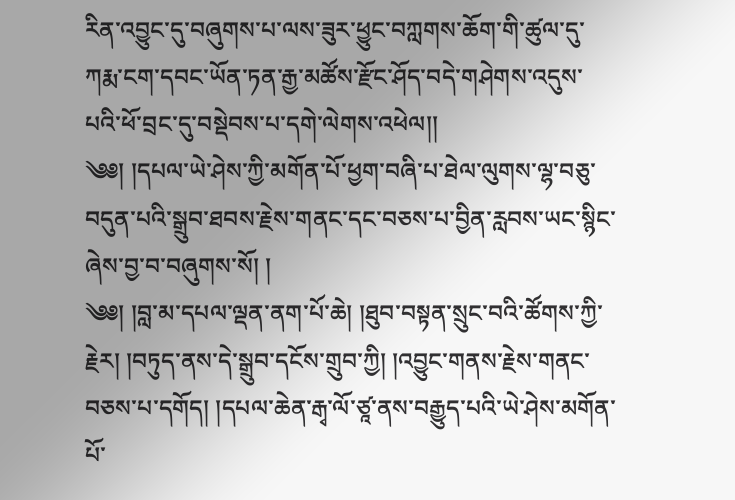རིན་འབྱུང་དུ་བཞུགས་པ་ལས་ཟུར་ཕྱུང་བཀླགས་ཆོག་གི་ཚུལ་དུ་ཀརྨ་ངག་དབང་ཡོན་ཏན་རྒྱ་མཚོས་རྫོང་ཤོད་བདེ་གཤེགས་འདུས་པའི་ཕོ་བྲང་དུ་བསྡེབས་པ་དགེ་ལེགས་འཕེལ།།
༄༅། །དཔལ་ཡེ་ཤེས་ཀྱི་མགོན་པོ་ཕྱག་བཞི་པ་ཐེལ་ལུགས་ལྷ་བཅུ་བདུན་པའི་སྒྲུབ་ཐབས་རྗེས་གནང་དང་བཅས་པ་བྱིན་རླབས་ཡང་སྙིང་ཞེས་བྱ་བ་བཞུགས་སོ། །
༄༅། །བླ་མ་དཔལ་ལྡན་ནག་པོ་ཆེ། །ཐུབ་བསྟན་སྲུང་བའི་ཚོགས་ཀྱི་རྗེར། །བཏུད་ནས་དེ་སྒྲུབ་དངོས་གྲུབ་ཀྱི། །འབྱུང་གནས་རྗེས་གནང་བཅས་པ་དགོད། །དཔལ་ཆེན་རྒྭ་ལོ་ཙཱ་ནས་བརྒྱུད་པའི་ཡེ་ཤེས་མགོན་པོ་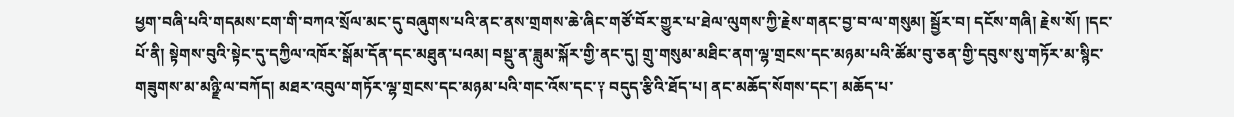ཕྱག་བཞི་པའི་གདམས་ངག་གི་བཀའ་སྲོལ་མང་དུ་བཞུགས་པའི་ནང་ནས་གྲགས་ཆེ་ཞིང་གཙོ་བོར་གྱུར་པ་ཐེལ་ལུགས་ཀྱི་རྗེས་གནང་བྱ་བ་ལ་གསུམ། སྦྱོར་བ། དངོས་གཞི། རྗེས་སོ། །དང་པོ་ནི། སྟེགས་བུའི་སྟེང་དུ་དཀྱིལ་འཁོར་སྒོམ་དོན་དང་མཐུན་པའམ། བསྡུ་ན་ཟླུམ་སྐོར་གྱི་ནང་དུ། གྲུ་གསུམ་མཐིང་ནག་ལྷ་གྲངས་དང་མཉམ་པའི་ཚོམ་བུ་ཅན་གྱི་དབུས་སུ་གཏོར་མ་སྙིང་གཟུགས་མ་མཉྫི་ལ་བཀོད། མཐར་འབུལ་གཏོར་ལྷ་གྲངས་དང་མཉམ་པའི་གང་འོས་དང་༑ བདུད་རྩིའི་ཐོད་པ། ནང་མཆོད་སོགས་དང་། མཆོད་པ་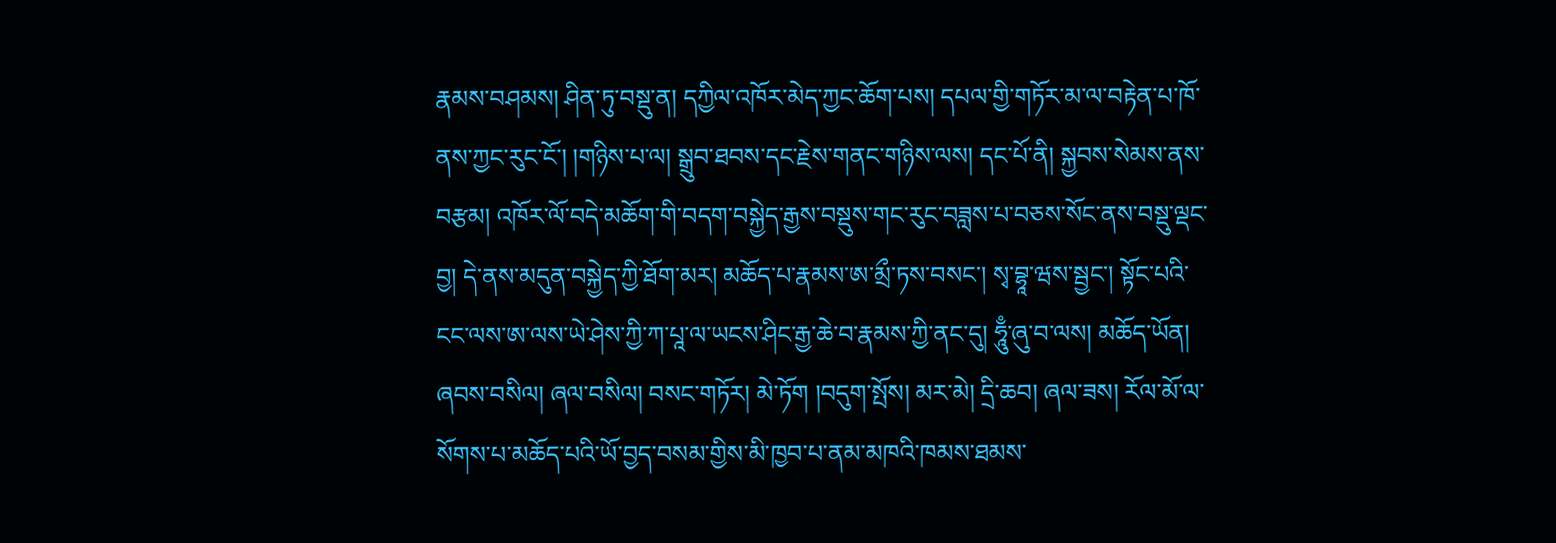རྣམས་བཤམས། ཤིན་ཏུ་བསྡུ་ན། དཀྱིལ་འཁོར་མེད་ཀྱང་ཆོག་པས། དཔལ་གྱི་གཏོར་མ་ལ་བརྟེན་པ་ཁོ་ནས་ཀྱང་རུང་ངོ་། །གཉིས་པ་ལ། སྒྲུབ་ཐབས་དང་རྗེས་གནང་གཉིས་ལས། དང་པོ་ནི། སྐྱབས་སེམས་ནས་བརྩམ། འཁོར་ལོ་བདེ་མཆོག་གི་བདག་བསྐྱེད་རྒྱས་བསྡུས་གང་རུང་བཟླས་པ་བཅས་སོང་ནས་བསྡུ་ལྡང་བྱ། དེ་ནས་མདུན་བསྐྱེད་ཀྱི་ཐོག་མར། མཆོད་པ་རྣམས་ཨ་མྲྀ་ཏས་བསང་། སྭ་བྷཱ་ཝས་སྦྱང་། སྟོང་པའི་ངང་ལས་ཨ་ལས་ཡེ་ཤེས་ཀྱི་ཀ་པཱ་ལ་ཡངས་ཤིང་རྒྱ་ཆེ་བ་རྣམས་ཀྱི་ནང་དུ། ཧཱུྃ་ཞུ་བ་ལས། མཆོད་ཡོན། ཞབས་བསིལ། ཞལ་བསིལ། བསང་གཏོར། མེ་ཏོག །བདུག་སྤོས། མར་མེ། དྲི་ཆབ། ཞལ་ཟས། རོལ་མོ་ལ་སོགས་པ་མཆོད་པའི་ཡོ་བྱད་བསམ་གྱིས་མི་ཁྱབ་པ་ནམ་མཁའི་ཁམས་ཐམས་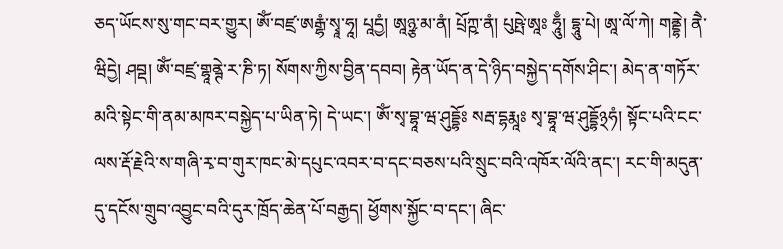ཅད་ཡོངས་སུ་གང་བར་གྱུར། ༀ་བཛྲ་ཨརྒྷཾ་སྭཱ་ཧཱ། པཱདྱཾ། ཨཱཉྩ་མ་ནཾ། པྲོཀྵ་ནཾ། པུཥྤེ་ཨཱཿ ཧཱུྃ། དྷཱུ་པེ། ཨཱ་ལོ་ཀེ། གནྡྷེ། ནཻ་ཝིདྱེ། ཤབྡ། ༀ་བཛྲ་གྷཱནྚེ་ར་ཎི་ཏ། སོགས་ཀྱིས་བྱིན་དབབ། རྟེན་ཡོད་ན་དེ་ཉིད་བསྐྱེད་དགོས་ཤིང་། མེད་ན་གཏོར་མའི་སྟེང་གི་ནམ་མཁར་བསྐྱེད་པ་ཡིན་ཏེ། དེ་ཡང་། ༀ་སྭ་བྷཱ་ཝ་ཤུདྡྷོཿ སརྦ་དྷརྨཱཿ སྭ་བྷཱ་ཝ་ཤུདྡྷོ྅ཧཾ། སྟོང་པའི་ངང་ལས་རྡོ་རྗེའི་ས་གཞི་རྭ་བ་གུར་ཁང་མེ་དཔུང་འབར་བ་དང་བཅས་པའི་སྲུང་བའི་འཁོར་ལོའི་ནང་། རང་གི་མདུན་དུ་དངོས་གྲུབ་འབྱུང་བའི་དུར་ཁྲོད་ཆེན་པོ་བརྒྱད། ཕྱོགས་སྐྱོང་བ་དང་། ཞིང་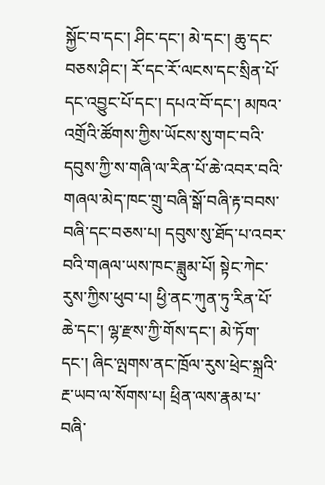སྐྱོང་བ་དང་། ཤིང་དང་། མེ་དང་། ཆུ་དང་བཅས་ཤིང་། རོ་དང་རོ་ལངས་དང་སྲིན་པོ་དང་འབྱུང་པོ་དང་། དཔའ་བོ་དང་། མཁའ་འགྲོའི་ཚོགས་ཀྱིས་ཡོངས་སུ་གང་བའི་དབུས་ཀྱི་ས་གཞི་ལ་རིན་པོ་ཆེ་འབར་བའི་གཞལ་མེད་ཁང་གྲུ་བཞི་སྒོ་བཞི་རྟ་བབས་བཞི་དང་བཅས་པ། དབུས་སུ་ཐོད་པ་འབར་བའི་གཞལ་ཡས་ཁང་ཟླུམ་པོ། སྟེང་ཀེང་རུས་ཀྱིས་ཕུབ་པ། ཕྱི་ནང་ཀུན་ཏུ་རིན་པོ་ཆེ་དང་། ལྷ་རྫས་ཀྱི་གོས་དང་། མེ་ཏོག་དང་། ཞིང་ལྤགས་ནང་ཁྲོལ་རུས་ཕྲེང་སྐྲའི་རྔ་ཡབ་ལ་སོགས་པ། ཕྲིན་ལས་རྣམ་པ་བཞི་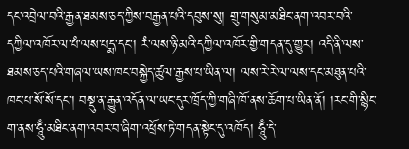དང་འབྲེལ་བའི་རྒྱན་ཐམས་ཅད་ཀྱིས་བརྒྱན་པའི་དབུས་སུ། གྲུ་གསུམ་མཐིང་ནག་འབར་བའི་དཀྱིལ་འཁོར་ལ་པཾ་ལས་པདྨ་དང་། རཾ་ལས་ཉི་མའི་དཀྱིལ་འཁོར་གྱི་གདན་དུ་གྱུར། འདི་ནི་ལས་ཐམས་ཅད་པའི་གཞལ་ཡས་ཁང་བསྐྱེད་ཚུལ་རྒྱས་པ་ཡིན་ལ། ལས་རེ་རེ་ལ་ལས་དང་མཐུན་པའི་ཁང་པ་སོ་སོ་དང་། བསྡུ་ན་རྒྱུན་འདོན་ལ་ཡང་དུར་ཁྲོད་ཀྱི་གཞི་ཁོ་ནས་ཆོག་པ་ཡིན་ནོ། །རང་གི་སྙིང་ག་ནས་ཧཱུྃ་མཐིང་ནག་འབར་བ་ཞིག་འཕྲོས་ཏེ་གདན་སྟེང་དུ་འཁོད། ཧཱུྃ་དེ་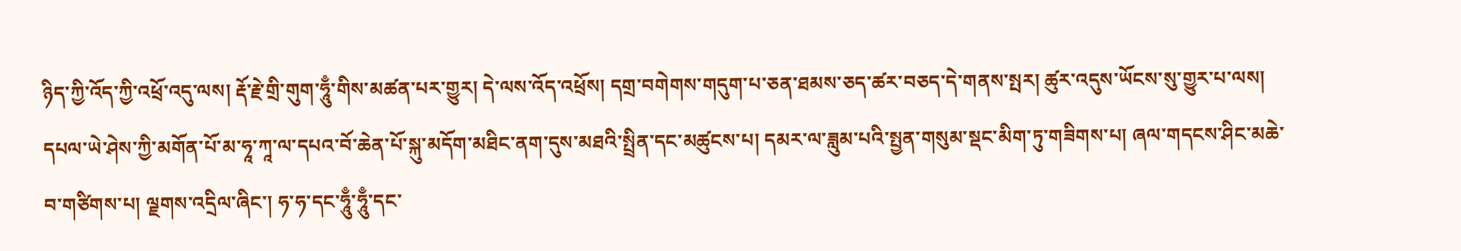ཉིད་ཀྱི་འོད་ཀྱི་འཕྲོ་འདུ་ལས། རྡོ་རྗེ་གྲི་གུག་ཧཱུྃ་གིས་མཚན་པར་གྱུར། དེ་ལས་འོད་འཕྲོས། དགྲ་བགེགས་གདུག་པ་ཅན་ཐམས་ཅད་ཚར་བཅད་དེ་གནས་སྤར། ཚུར་འདུས་ཡོངས་སུ་གྱུར་པ་ལས། དཔལ་ཡེ་ཤེས་ཀྱི་མགོན་པོ་མ་ཧཱ་ཀཱ་ལ་དཔའ་བོ་ཆེན་པོ་སྐུ་མདོག་མཐིང་ནག་དུས་མཐའི་སྤྲིན་དང་མཚུངས་པ། དམར་ལ་ཟླུམ་པའི་སྤྱན་གསུམ་སྡང་མིག་ཏུ་གཟིགས་པ། ཞལ་གདངས་ཤིང་མཆེ་བ་གཙིགས་པ། ལྗགས་འདྲིལ་ཞིང་། ཧ་ཧ་དང་ཧཱུྃ་ཧཱུྃ་དང་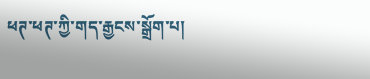ཕཊ་ཕཊ་ཀྱི་གད་རྒྱངས་སྒྲོག་པ།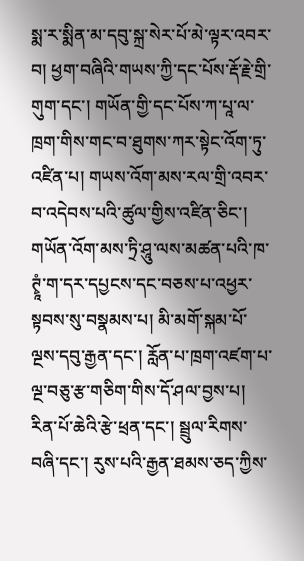སྨ་ར་སྨིན་མ་དབུ་སྐྲ་སེར་པོ་མེ་ལྟར་འབར་བ། ཕྱག་བཞིའི་གཡས་ཀྱི་དང་པོས་རྡོ་རྗེ་གྲི་གུག་དང་། གཡོན་གྱི་དང་པོས་ཀ་པཱ་ལ་ཁྲག་གིས་གང་བ་ཐུགས་ཀར་སྟེང་འོག་ཏུ་འཛིན་པ། གཡས་འོག་མས་རལ་གྲི་འབར་བ་འདེབས་པའི་ཚུལ་གྱིས་འཛིན་ཅིང་། གཡོན་འོག་མས་ཏྲི་ཤཱུ་ལས་མཚན་པའི་ཁ་ཊྭཱཾ་ག་དར་དཔྱངས་དང་བཅས་པ་འཕྱར་སྟབས་སུ་བསྣམས་པ། མི་མགོ་སྐམ་པོ་ལྔས་དབུ་རྒྱན་དང་། རློན་པ་ཁྲག་འཛག་པ་ལྔ་བཅུ་རྩ་གཅིག་གིས་དོ་ཤལ་བྱས་པ། རིན་པོ་ཆེའི་རྩེ་ཕྲན་དང་། སྦྲུལ་རིགས་བཞི་དང་། རུས་པའི་རྒྱན་ཐམས་ཅད་ཀྱིས་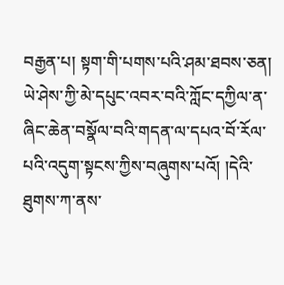བརྒྱན་པ། སྟག་གི་པགས་པའི་ཤམ་ཐབས་ཅན། ཡེ་ཤེས་ཀྱི་མེ་དཔུང་འབར་བའི་ཀློང་དཀྱིལ་ན་ཞིང་ཆེན་བསྣོལ་བའི་གདན་ལ་དཔའ་བོ་རོལ་པའི་འདུག་སྟངས་ཀྱིས་བཞུགས་པའོ། །དེའི་ཐུགས་ཀ་ནས་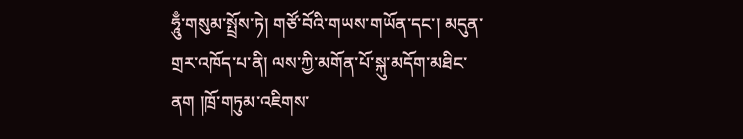ཧཱུྃ་གསུམ་སྤྲོས་ཏེ། གཙོ་བོའི་གཡས་གཡོན་དང་། མདུན་གྲར་འཁོད་པ་ནི། ལས་ཀྱི་མགོན་པོ་སྐུ་མདོག་མཐིང་ནག །ཁྲོ་གཏུམ་འཇིགས་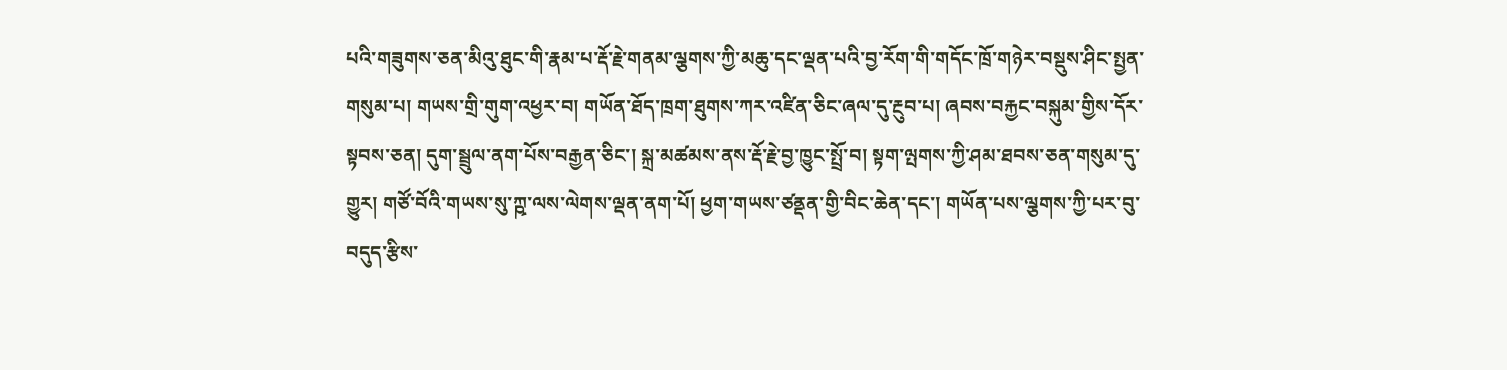པའི་གཟུགས་ཅན་མིའུ་ཐུང་གི་རྣམ་པ་རྡོ་རྗེ་གནམ་ལྕགས་ཀྱི་མཆུ་དང་ལྡན་པའི་བྱ་རོག་གི་གདོང་ཁྲོ་གཉེར་བསྡུས་ཤིང་སྤྱན་གསུམ་པ། གཡས་གྲི་གུག་འཕྱར་བ། གཡོན་ཐོད་ཁྲག་ཐུགས་ཀར་འཛིན་ཅིང་ཞལ་དུ་རྔུབ་པ། ཞབས་བརྐྱང་བསྐུམ་གྱིས་དོར་སྟབས་ཅན། དུག་སྦྲུལ་ནག་པོས་བརྒྱན་ཅིང་། སྐྲ་མཚམས་ནས་རྡོ་རྗེ་བྱ་ཁྱུང་སྤྲོ་བ། སྟག་ལྤགས་ཀྱི་ཤམ་ཐབས་ཅན་གསུམ་དུ་གྱུར། གཙོ་བོའི་གཡས་སུ་ཀྵ་ལས་ལེགས་ལྡན་ནག་པོ། ཕྱག་གཡས་ཙནྡན་གྱི་བིང་ཆེན་དང་། གཡོན་པས་ལྕགས་ཀྱི་པར་བུ་བདུད་རྩིས་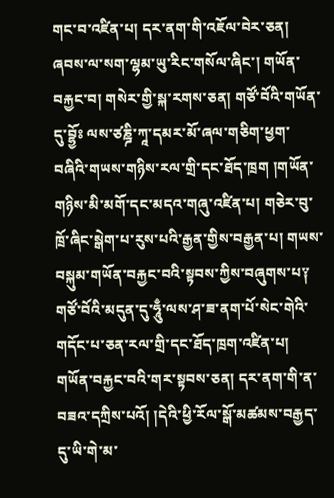གང་བ་འཛིན་པ། དར་ནག་གི་འཇོལ་བེར་ཅན། ཞབས་ལ་སག་ལྷམ་ཡུ་རིང་གསོལ་ཞིང་། གཡོན་བརྐྱང་བ། གསེར་གྱི་སྐ་རགས་ཅན། གཙོ་བོའི་གཡོན་དུ་བྷྱོཿ ལས་ཙཎྜི་ཀཱ་དམར་མོ་ཞལ་གཅིག་ཕྱག་བཞིའི་གཡས་གཉིས་རལ་གྲི་དང་ཐོད་ཁྲག །གཡོན་གཉིས་མི་མགོ་དང་མདའ་གཞུ་འཛིན་པ། གཅེར་བུ་ཁྲོ་ཞིང་སྒེག་པ་རུས་པའི་རྒྱན་གྱིས་བརྒྱན་པ། གཡས་བསྐུམ་གཡོན་བརྐྱང་བའི་སྟབས་ཀྱིས་བཞུགས་པ༑ གཙོ་བོའི་མདུན་དུ་ཧཱུྃ་ལས་ཤ་ཟ་ནག་པོ་སེང་གེའི་གདོང་པ་ཅན་རལ་གྲི་དང་ཐོད་ཁྲག་འཛིན་པ། གཡོན་བརྐྱང་བའི་གར་སྟབས་ཅན། དར་ནག་གི་ན་བཟའ་དཀྲིས་པའོ། །དེའི་ཕྱི་རོལ་སྒོ་མཚམས་བརྒྱད་དུ་ཡི་གེ་མ་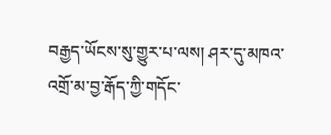བརྒྱད་ཡོངས་སུ་གྱུར་པ་ལས། ཤར་དུ་མཁའ་འགྲོ་མ་བྱ་རྒོད་ཀྱི་གདོང་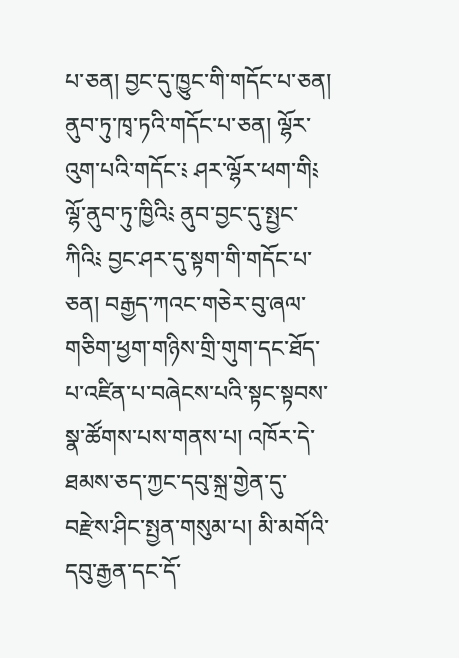པ་ཅན། བྱང་དུ་ཁྱུང་གི་གདོང་པ་ཅན། ནུབ་ཏུ་ཁྭ་ཏའི་གདོང་པ་ཅན། ལྷོར་འུག་པའི་གདོང་༴ ཤར་ལྷོར་ཕག་གི༴ ལྷོ་ནུབ་ཏུ་ཁྱིའི༴ ནུབ་བྱང་དུ་སྤྱང་ཀིའི༴ བྱང་ཤར་དུ་སྟག་གི་གདོང་པ་ཅན། བརྒྱད་ཀའང་གཅེར་བུ་ཞལ་གཅིག་ཕྱག་གཉིས་གྲི་གུག་དང་ཐོད་པ་འཛིན་པ་བཞེངས་པའི་སྟང་སྟབས་སྣ་ཚོགས་པས་གནས་པ། འཁོར་དེ་ཐམས་ཅད་ཀྱང་དབུ་སྐྲ་གྱེན་དུ་བརྫེས་ཤིང་སྤྱན་གསུམ་པ། མི་མགོའི་དབུ་རྒྱན་དང་དོ་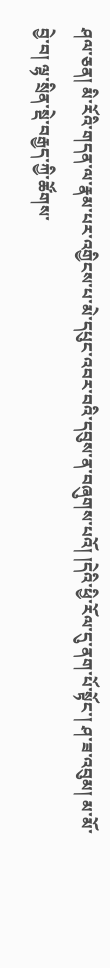ཤལ་ཅན། མི་རོའི་གདན་ལ་རྣམ་པར་འགྱིངས་པ་མེ་དཔུང་འབར་བའི་དབུས་ན་བཞུགས་པའོ། །དེའི་ཕྱི་རོལ་དུ་ནག་པོ་སྟོང་། ཤ་ཟ་འབུམ། མ་མོ་བྱེ་བ། ལྷ་སྲིན་སྡེ་བརྒྱད་ཀྱི་ཚོགས་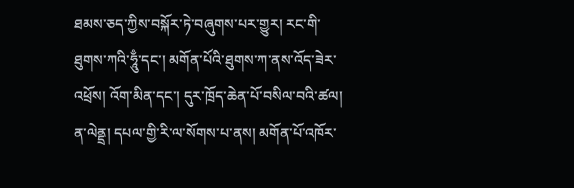ཐམས་ཅད་ཀྱིས་བསྐོར་ཏེ་བཞུགས་པར་གྱུར། རང་གི་ཐུགས་ཀའི་ཧཱུྃ་དང་། མགོན་པོའི་ཐུགས་ཀ་ནས་འོད་ཟེར་འཕྲོས། འོག་མིན་དང་། དུར་ཁྲོད་ཆེན་པོ་བསིལ་བའི་ཚལ། ན་ལེནྡྲ། དཔལ་གྱི་རི་ལ་སོགས་པ་ནས། མགོན་པོ་འཁོར་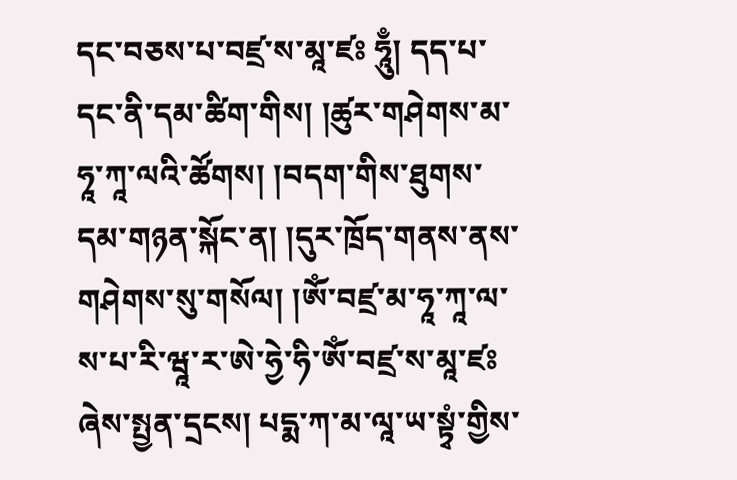དང་བཅས་པ་བཛྲ་ས་མཱ་ཛཿ ཧཱུྃ། དད་པ་དང་ནི་དམ་ཚིག་གིས། །ཚུར་གཤེགས་མ་ཧཱ་ཀཱ་ལའི་ཚོགས། །བདག་གིས་ཐུགས་དམ་གཉན་སྐོང་ན། །དུར་ཁྲོད་གནས་ནས་གཤེགས་སུ་གསོལ། །ༀ་བཛྲ་མ་ཧཱ་ཀཱ་ལ་ས་པ་རི་ཝཱ་ར་ཨེ་ཧྱེ་ཧི་ༀ་བཛྲ་ས་མཱ་ཛཿ ཞེས་སྤྱན་དྲངས། པདྨ་ཀ་མ་ལཱ་ཡ་སྟྭཾ་གྱིས་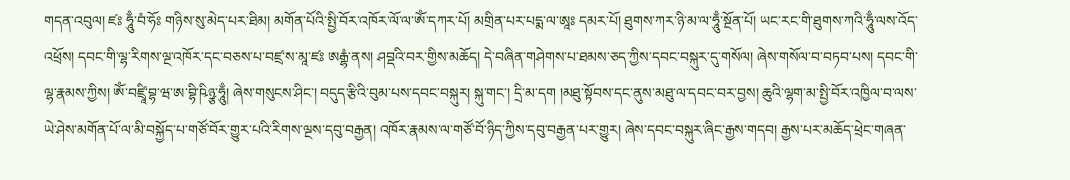གདན་འབུལ། ཛཿ ཧཱུྃ་བཾ་ཧོཿ གཉིས་སུ་མེད་པར་ཐིམ། མགོན་པོའི་སྤྱི་བོར་འཁོར་ལོ་ལ་ༀ་དཀར་པོ། མགྲིན་པར་པདྨ་ལ་ཨཱཿ དམར་པོ། ཐུགས་ཀར་ཉི་མ་ལ་ཧཱུྃ་སྔོན་པོ། ཡང་རང་གི་ཐུགས་ཀའི་ཧཱུྃ་ལས་འོད་འཕྲོས། དབང་གི་ལྷ་རིགས་ལྔ་འཁོར་དང་བཅས་པ་བཛྲ་ས་མཱ་ཛཿ ཨརྒྷཾ་ནས། ཤབྡའི་བར་གྱིས་མཆོད། དེ་བཞིན་གཤེགས་པ་ཐམས་ཅད་ཀྱིས་དབང་བསྐུར་དུ་གསོལ། ཞེས་གསོལ་བ་བཏབ་པས། དབང་གི་ལྷ་རྣམས་ཀྱིས། ༀ་བཛྲཱི་བྷ་ཝ་ཨ་བྷི་ཥིཉྩ་ཧཱུྃ། ཞེས་གསུངས་ཤིང་། བདུད་རྩིའི་བུམ་པས་དབང་བསྐུར། སྐུ་གང་། དྲི་མ་དག །མཐུ་སྟོབས་དང་ནུས་མཐུ་ལ་དབང་བར་བྱས། ཆུའི་ལྷག་མ་སྤྱི་བོར་འཁྱིལ་བ་ལས་ཡེ་ཤེས་མགོན་པོ་ལ་མི་བསྐྱོད་པ་གཙོ་བོར་གྱུར་པའི་རིགས་ལྔས་དབུ་བརྒྱན། འཁོར་རྣམས་ལ་གཙོ་བོ་ཉིད་ཀྱིས་དབུ་བརྒྱན་པར་གྱུར། ཞེས་དབང་བསྐུར་ཞིང་རྒྱས་གདབ། རྒྱས་པར་མཆོད་ཕྲེང་གཞན་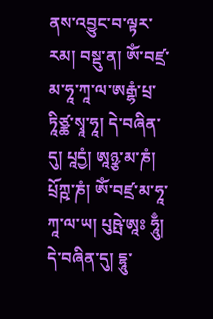ནས་འབྱུང་བ་ལྟར་རམ། བསྡུ་ན། ༀ་བཛྲ་མ་ཧཱ་ཀཱ་ལ་ཨརྒྷཾ་པྲ་ཏཱིཙྪ་སྭཱ་ཧཱ། དེ་བཞིན་དུ། པཱདྱཾ། ཨཱཉྩ་མ་ཎཾ། པྲོཀྵ་ཎཾ། ༀ་བཛྲ་མ་ཧཱ་ཀཱ་ལ་ཡ། པུཥྤེ་ཨཱཿ ཧཱུྃ། དེ་བཞིན་དུ། དྷཱུ་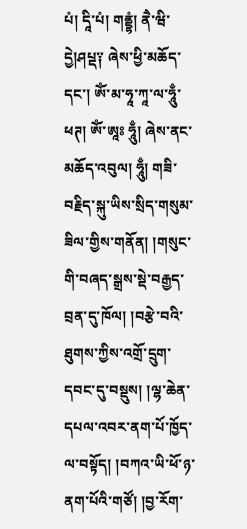པཾ། དཱི་པཾ། གནྡྷཾ། ནཻ་ཝི་དྱེ།ཤཔྡ༑ ཞེས་ཕྱི་མཆོད་དང་། ༀ་མ་ཧཱ་ཀཱ་ལ་ཧཱུྃ་ཕཊ། ༀ་ཨཱཿ ཧཱུྃ། ཞེས་ནང་མཆོད་འབུལ། ཧཱུྃ། གཟི་བརྗིད་སྐུ་ཡིས་སྲིད་གསུམ་ཟིལ་གྱིས་གནོན། །གསུང་གི་བཞད་སྒྲས་སྡེ་བརྒྱད་བྲན་དུ་ཁོལ། །བརྩེ་བའི་ཐུགས་ཀྱིས་འགྲོ་དྲུག་དབང་དུ་བསྡུས། །ལྷ་ཆེན་དཔལ་འབར་ནག་པོ་ཁྱོད་ལ་བསྟོད། །བཀའ་ཡི་ཕོ་ཉ་ནག་པོའི་གཙོ། །བྱ་རོག་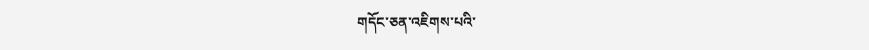གདོང་ཅན་འཇིགས་པའི་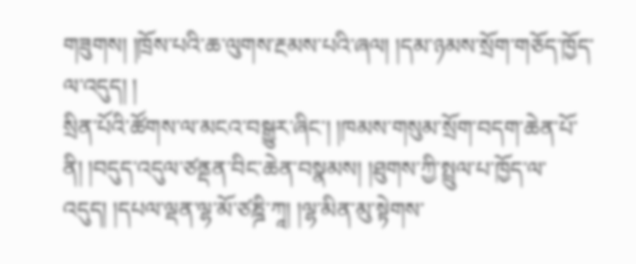གཟུགས། །ཁྲོས་པའི་ཆ་ལུགས་རྔམས་པའི་ཞལ། །དམ་ཉམས་སྲོག་གཅོད་ཁྱོད་ལ་འདུད། །
སྲིན་པོའི་ཚོགས་ལ་མངའ་བསྒྱུར་ཞིང་། །ཁམས་གསུམ་སྲོག་བདག་ཆེན་པོ་ནི། །བདུད་འདུལ་ཙནྡན་བིང་ཆེན་བསྣམས། །ཐུགས་ཀྱི་སྤྲུལ་པ་ཁྱོད་ལ་འདུད། །དཔལ་ལྡན་ལྷ་མོ་ཙཎྜི་ཀཱ། །ལྷ་མིན་མུ་སྟེགས་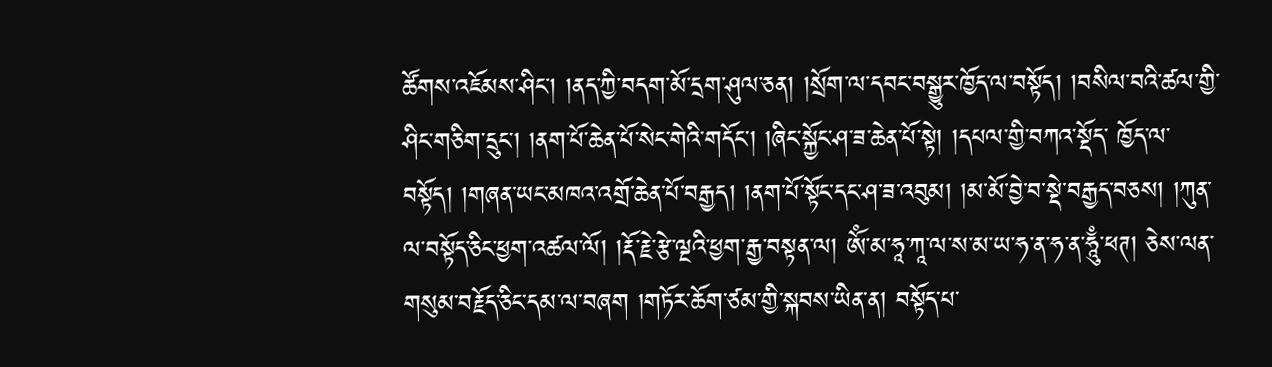ཚོགས་འཇོམས་ཤིང་། །ནད་ཀྱི་བདག་མོ་དྲག་ཤུལ་ཅན། །སྲོག་ལ་དབང་བསྒྱུར་ཁྱོད་ལ་བསྟོད། །བསིལ་བའི་ཚལ་གྱི་ཤིང་གཅིག་དྲུང་། །ནག་པོ་ཆེན་པོ་སེང་གེའི་གདོང་། །ཞིང་སྐྱོང་ཤ་ཟ་ཆེན་པོ་སྟེ། །དཔལ་གྱི་བཀའ་སྡོད་ ཁྱོད་ལ་བསྟོད། །གཞན་ཡང་མཁའ་འགྲོ་ཆེན་པོ་བརྒྱད། །ནག་པོ་སྟོང་དང་ཤ་ཟ་འབུམ། །མ་མོ་བྱེ་བ་སྡེ་བརྒྱད་བཅས། །ཀུན་ལ་བསྟོད་ཅིང་ཕྱག་འཚལ་ལོ། །རྡོ་རྗེ་རྩེ་ལྔའི་ཕྱག་རྒྱ་བསྟན་ལ། ༀ་མ་ཧཱ་ཀཱ་ལ་ས་མ་ཡ་ཧ་ན་ཧ་ན་ཧཱུྃ་ཕཊ། ཅེས་ལན་གསུམ་བརྗོད་ཅིང་དམ་ལ་བཞག །གཏོར་ཆོག་ཙམ་གྱི་སྐབས་ཡིན་ན། བསྟོད་པ་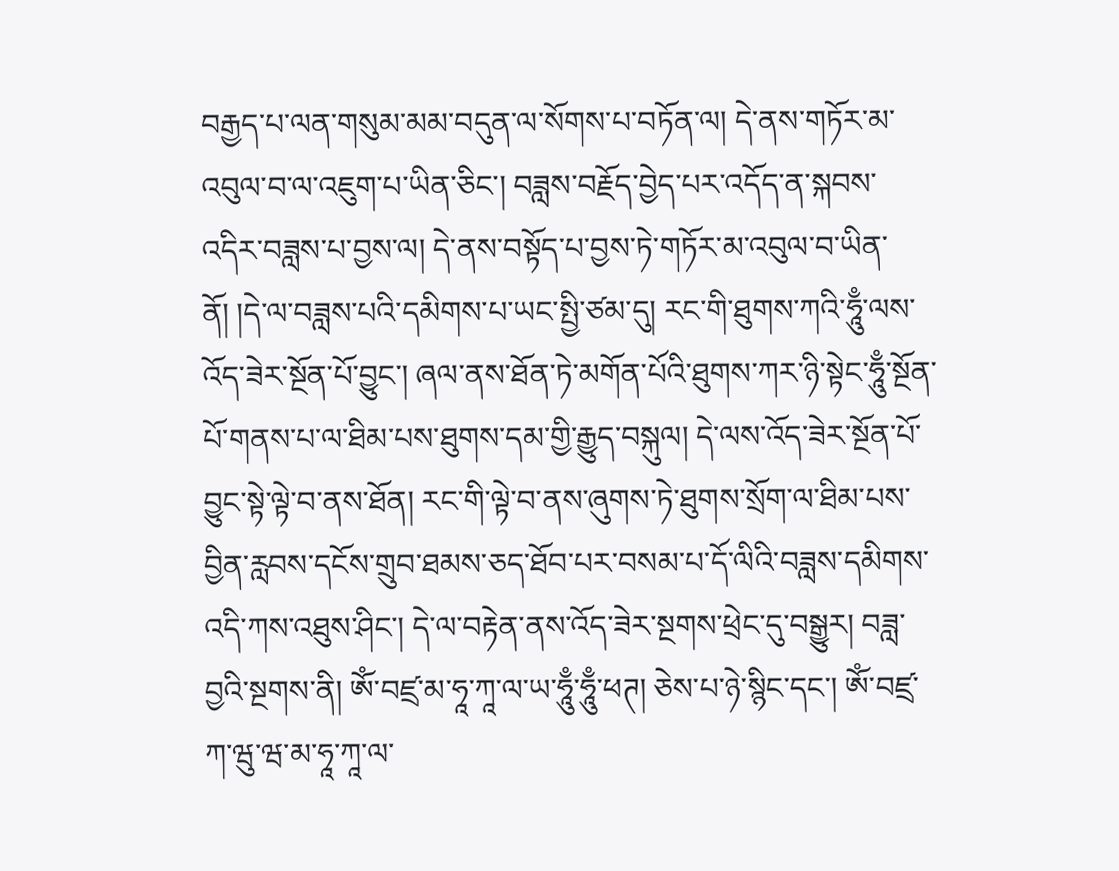བརྒྱད་པ་ལན་གསུམ་མམ་བདུན་ལ་སོགས་པ་བཏོན་ལ། དེ་ནས་གཏོར་མ་འབུལ་བ་ལ་འཇུག་པ་ཡིན་ཅིང་། བཟླས་བརྗོད་བྱེད་པར་འདོད་ན་སྐབས་འདིར་བཟླས་པ་བྱས་ལ། དེ་ནས་བསྟོད་པ་བྱས་ཏེ་གཏོར་མ་འབུལ་བ་ཡིན་ནོ། །དེ་ལ་བཟླས་པའི་དམིགས་པ་ཡང་སྤྱི་ཙམ་དུ། རང་གི་ཐུགས་ཀའི་ཧཱུྃ་ལས་འོད་ཟེར་སྔོན་པོ་བྱུང་། ཞལ་ནས་ཐོན་ཏེ་མགོན་པོའི་ཐུགས་ཀར་ཉི་སྟེང་ཧཱུྃ་སྔོན་པོ་གནས་པ་ལ་ཐིམ་པས་ཐུགས་དམ་གྱི་རྒྱུད་བསྐུལ། དེ་ལས་འོད་ཟེར་སྔོན་པོ་བྱུང་སྟེ་ལྟེ་བ་ནས་ཐོན། རང་གི་ལྟེ་བ་ནས་ཞུགས་ཏེ་ཐུགས་སྲོག་ལ་ཐིམ་པས་བྱིན་རླབས་དངོས་གྲུབ་ཐམས་ཅད་ཐོབ་པར་བསམ་པ་དོ་ལིའི་བཟླས་དམིགས་འདི་ཀས་འཐུས་ཤིང་། དེ་ལ་བརྟེན་ནས་འོད་ཟེར་སྔགས་ཕྲེང་དུ་བསྒྱུར། བཟླ་བྱའི་སྔགས་ནི། ༀ་བཛྲ་མ་ཧཱ་ཀཱ་ལ་ཡ་ཧཱུྃ་ཧཱུྃ་ཕཊ། ཅེས་པ་ཉེ་སྙིང་དང་། ༀ་བཛྲ་ཀ་ཝུ་ཝ་མ་ཧཱ་ཀཱ་ལ་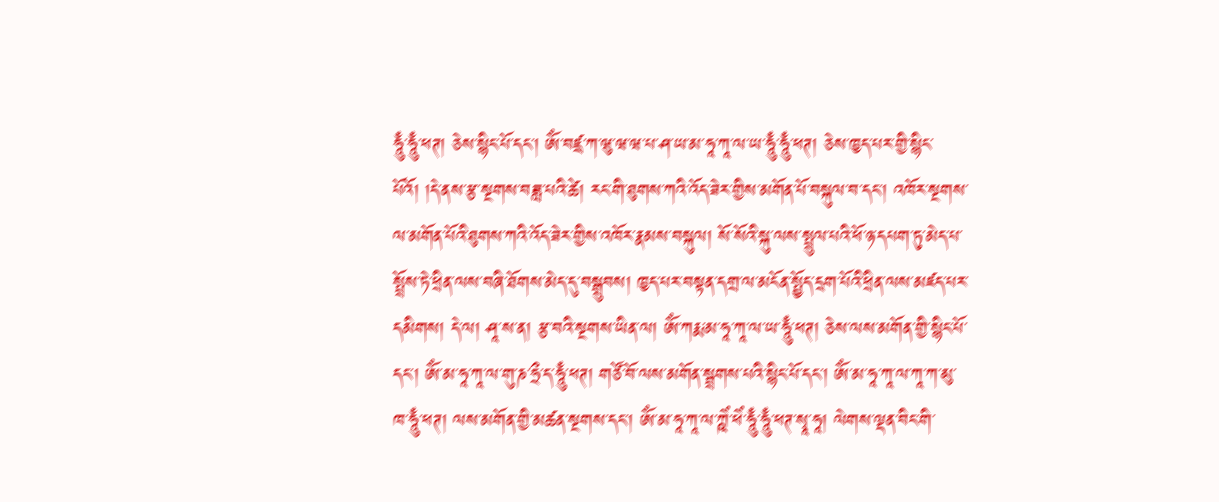ཧཱུྃ་ཧཱུྃ་ཕཊ། ཅེས་སྙིང་པོ་དང་། ༀ་བཛྲ་ཀ་ཝུ་ཝ་ཝ་པ་ཤ་ཡ་མ་ཧཱ་ཀཱ་ལ་ཡ་ཧཱུྃ་ཧཱུྃ་ཕཊ། ཅེས་ཁྱད་པར་གྱི་སྙིང་པོའོ། །དེ་ནས་རྩ་སྔགས་བཟླ་པའི་ཚེ། རང་གི་ཐུགས་ཀའི་འོད་ཟེར་གྱིས་མགོན་པོ་བསྐུལ་བ་དང་། འཁོར་སྔགས་ལ་མགོན་པོའི་ཐུགས་ཀའི་འོད་ཟེར་གྱིས་འཁོར་རྣམས་བསྐུལ། སོ་སོའི་སྐུ་ལས་སྤྲུལ་པའི་ཕོ་ཉ་དཔག་ཏུ་མེད་པ་སྤྲོས་ཏེ་ཕྲིན་ལས་བཞི་ཐོགས་མེད་དུ་བསྒྲུབས། ཁྱད་པར་བསྟན་དགྲ་ལ་མངོན་སྤྱོད་དྲག་པོའི་ཕྲིན་ལས་མཛད་པར་དམིགས། དེ་ལ། ཤཱ་ས་ན། རྩ་བའི་སྔགས་ཡིན་ལ། ༀ་ཀརྨ་མ་ཧཱ་ཀཱ་ལ་ཡ་ཧཱུྃ་ཕཊ། ཅེས་ལས་མགོན་གྱི་སྙིང་པོ་དང་། ༀ་མ་ཧཱ་ཀཱ་ལ་གུ་ཎ་ཧྲྀ་ད་ཧཱུྃ་ཕཊ། གཙོ་བོ་ལས་མགོན་སྦྲགས་པའི་སྙིང་པོ་དང་། ༀ་མ་ཧཱ་ཀཱ་ལ་ཀཱ་ཀ་མུ་ཁ་ཧཱུྃ་ཕཊ། ལས་མགོན་གྱི་མཚན་སྔགས་དང་། ༀ་མ་ཧཱ་ཀཱ་ལ་ཀྵེཾ་ཕེཾ་ཧཱུྃ་ཧཱུྃ་ཕཊ་སྭཱ་ཧཱ། ལེགས་ལྡན་བིང་གི་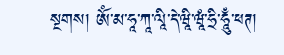སྔགས། ༀ་མ་ཧཱ་ཀཱ་ལཱི་དེ་ཝཱི་ཝཱཾ་ཧྲི་ཧཱུྃ་ཕཊ།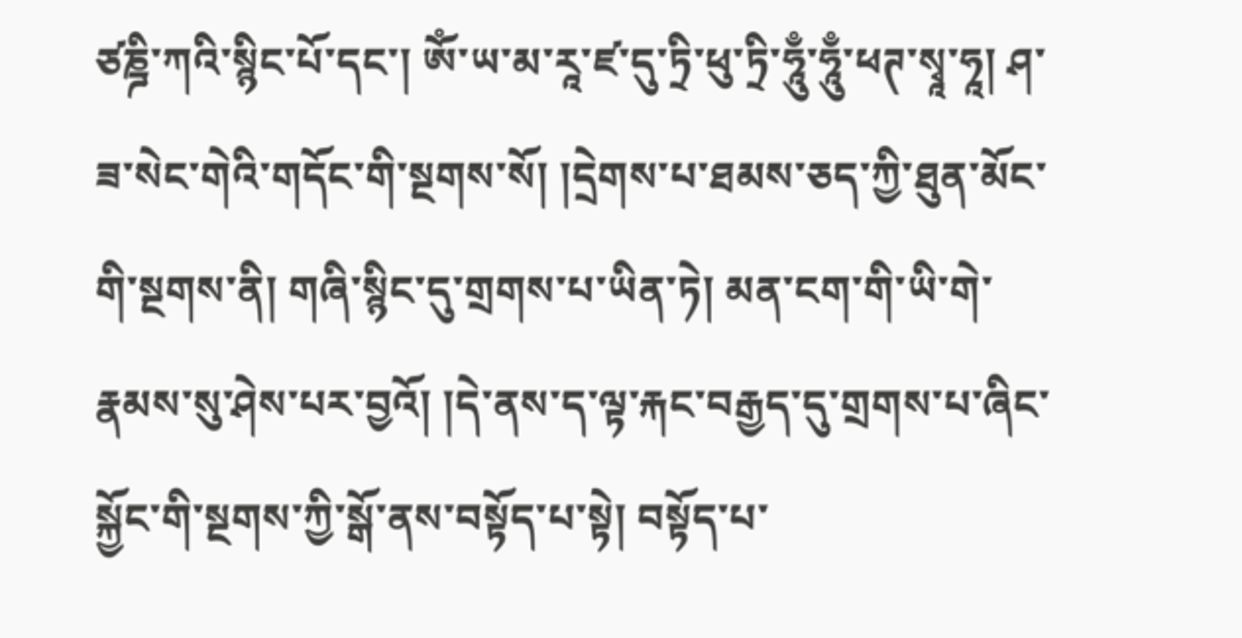ཙཎྜི་ཀའི་སྙིང་པོ་དང་། ༀ་ཡ་མ་རཱ་ཛ་དུ་ཏྲི་ཕུ་ཏྲི་ཧཱུྃ་ཧཱུྃ་ཕཊ་སྭཱ་ཧཱ། ཤ་ཟ་སེང་གེའི་གདོང་གི་སྔགས་སོ། །དྲེགས་པ་ཐམས་ཅད་ཀྱི་ཐུན་མོང་གི་སྔགས་ནི། གཞི་སྙིང་དུ་གྲགས་པ་ཡིན་ཏེ། མན་ངག་གི་ཡི་གེ་རྣམས་སུ་ཤེས་པར་བྱའོ། །དེ་ནས་ད་ལྟ་རྐང་བརྒྱད་དུ་གྲགས་པ་ཞིང་སྐྱོང་གི་སྔགས་ཀྱི་སྒོ་ནས་བསྟོད་པ་སྟེ། བསྟོད་པ་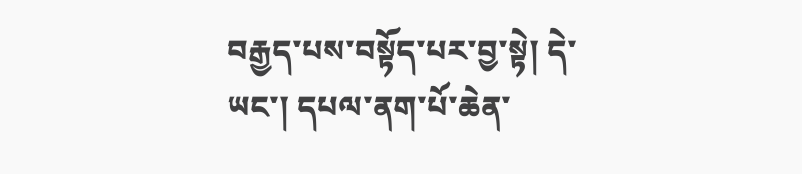བརྒྱད་པས་བསྟོད་པར་བྱ་སྟེ། དེ་ཡང་། དཔལ་ནག་པོ་ཆེན་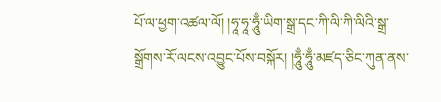པོ་ལ་ཕྱག་འཚལ་ལོ། །ཧཱ་ཧཱ་ཧཱུྃ་ཡིག་སྒྲ་དང་ཀི་ལི་ཀི་ལིའི་སྒྲ་སྒྲོགས་རོ་ལངས་འབྱུང་པོས་བསྐོར། །ཧཱུྃ་ཧཱུྃ་མཛད་ཅིང་ཀུན་ནས་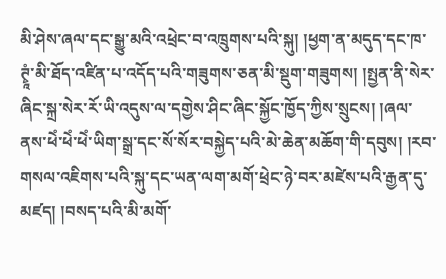མི་ཤེས་ཞལ་དང་སྒྱུ་མའི་འཕྲེང་བ་འཁྲུགས་པའི་སྐུ། །ཕྱག་ན་མདུད་དང་ཁ་ཊྭཱཾ་མི་ཐོད་འཛིན་པ་འདོད་པའི་གཟུགས་ཅན་མི་སྡུག་གཟུགས། །སྤྱན་ནི་སེར་ཞིང་སྐྲ་སེར་རོ་ཡི་འདུས་ལ་དགྱེས་ཤིང་ཞིང་སྐྱོང་ཁྱོད་ཀྱིས་སྲུངས། །ཞལ་ནས་ཕེཾ་ཕེཾ་ཕེཾ་ཡིག་སྒྲ་དང་སོ་སོར་བསྐྱེད་པའི་མེ་ཆེན་མཆོག་གི་དབུས། །རབ་གསལ་འཇིགས་པའི་སྐུ་དང་ཡན་ལག་མགོ་ཕྲེང་ཉེ་བར་མཛེས་པའི་རྒྱན་དུ་མཛད། །བསད་པའི་མི་མགོ་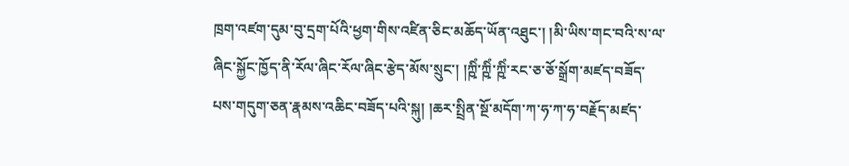ཁྲག་འཛག་དུམ་བུ་དྲག་པོའི་ཕྱག་གིས་འཛིན་ཅིང་མཆོད་ཡོན་འཐུང་། །མི་ཡིས་གང་བའི་ས་ལ་ཞིང་སྐྱོང་ཁྱོད་ནི་རོལ་ཞིང་རོལ་ཞིང་རྩེད་མོས་སྲུང་། །ཀྵིཾ་ཀྵིཾ་ཀྵིཾ་རང་ཅ་ཅོ་སྒྲོག་མཛད་བཟོད་པས་གདུག་ཅན་རྣམས་འཆིང་བཟོད་པའི་སྐུ། །ཆར་སྤྲིན་སྔོ་མདོག་ཀ་ཧ་ཀ་ཧ་བརྗོད་མཛད་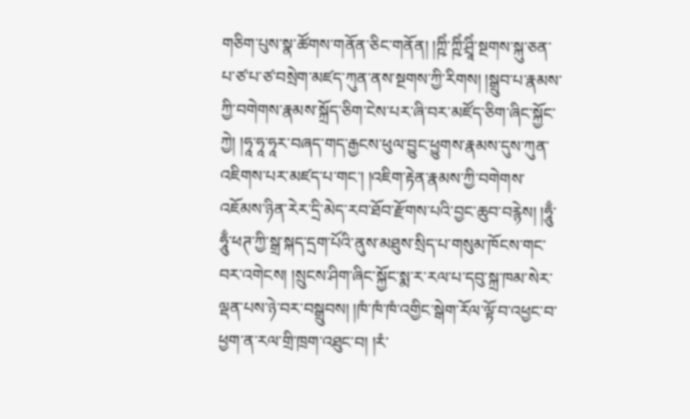གཅིག་པུས་སྣ་ཚོགས་གནོན་ཅིང་གནོན། །ཀྵིཾ་ཀྵིཾ་ཤྲཱིཾ་སྔགས་སྐུ་ཅན་པ་ཙ་པ་ཙ་བསྲེག་མཛད་ཀུན་ནས་སྔགས་ཀྱི་རིགས། །སྒྲུབ་པ་རྣམས་ཀྱི་བགེགས་རྣམས་སྐྲོད་ཅིག་ངེས་པར་ཞི་བར་མཛོད་ཅིག་ཞིང་སྐྱོང་ཀྱེ། །ཧཱ་ཧཱ་ཧཱར་བཞད་གད་རྒྱངས་ཕུལ་བྱུང་ཕྱུགས་རྣམས་དུས་ཀུན་འཇིགས་པར་མཛད་པ་གང་། །འཇིག་རྟེན་རྣམས་ཀྱི་བགེགས་འཇོམས་ཉིན་རེར་དྲི་མེད་རབ་ཐོབ་རྫོགས་པའི་བྱང་ཆུབ་བརྙེས། །ཧཱུྃ་ཧཱུྃ་ཕཊ་ཀྱི་སྒྲ་སྐད་དྲག་པོའི་ནུས་མཐུས་སྲིད་པ་གསུམ་ཁོངས་གང་བར་འགེངས། །སྲུངས་ཤིག་ཞིང་སྐྱོང་སྨ་ར་རལ་པ་དབུ་སྐྲ་ཁམ་སེར་ལྡན་པས་ཉེ་བར་བསྒྲུབས། །ཁཾ་ཁཾ་ཁཾ་འགྱིང་སྒེག་རོལ་ལྟོ་བ་འཕྱང་བ་ཕྱག་ན་རལ་གྲི་ཁྲག་འཐུང་བ། །རཾ་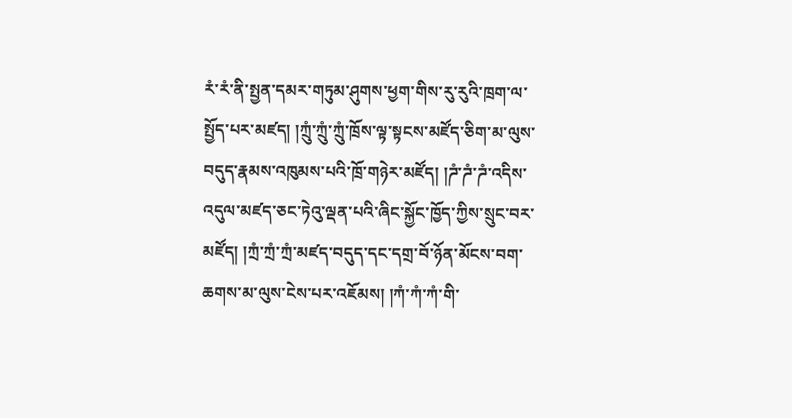རཾ་རཾ་ནི་སྤྱན་དམར་གཏུམ་ཤུགས་ཕྱག་གིས་རུ་རུའི་ཁྲག་ལ་སྤྱོད་པར་མཛད། །ཀྲུཾ་ཀྲུཾ་ཀྲུཾ་ཁྲོས་ལྟ་སྟངས་མཛོད་ཅིག་མ་ལུས་བདུད་རྣམས་འཁུམས་པའི་ཁྲོ་གཉེར་མཛོད། །ཌཾ་ཌཾ་ཌཾ་འདིས་འདུལ་མཛད་ཅང་ཏེའུ་ལྡན་པའི་ཞིང་སྐྱོང་ཁྱོད་ཀྱིས་སྲུང་བར་མཛོད། །ཀྲཾ་ཀྲཾ་ཀྲཾ་མཛད་བདུད་དང་དགྲ་བོ་ཉོན་མོངས་བག་ཆགས་མ་ལུས་ངེས་པར་འཇོམས། །ཀཾ་ཀཾ་ཀཾ་གི་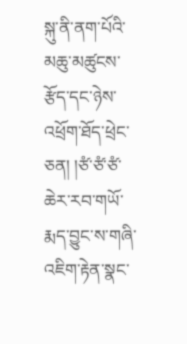སྐུ་ནི་ནག་པོའི་མཆུ་མཚུངས་རྩོད་དང་ཉེས་འཕྲོག་ཐོད་ཕྲེང་ཅན། །ཙཾ་ཙཾ་ཙཾ་ཆེར་རབ་གཡོ་རྨད་བྱུང་ས་གཞི་འཇིག་རྟེན་སྣང་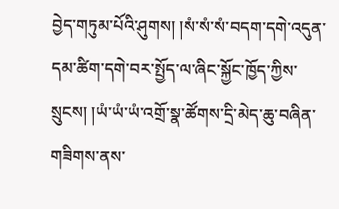བྱེད་གཏུམ་པོའི་ཤུགས། །སཾ་སཾ་སཾ་བདག་དགེ་འདུན་དམ་ཚིག་དགེ་བར་སྤྱོད་ལ་ཞིང་སྐྱོང་ཁྱོད་ཀྱིས་སྲུངས། །ཡཾ་ཡཾ་ཡཾ་འགྲོ་སྣ་ཚོགས་དྲི་མེད་ཆུ་བཞིན་གཟིགས་ནས་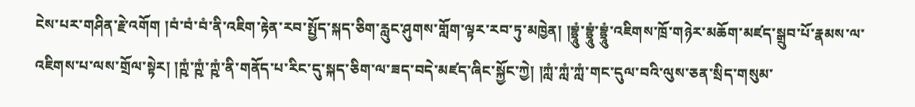ངེས་པར་གཤིན་རྗེ་འགོག །བཾ་བཾ་བཾ་ནི་འཇིག་རྟེན་རབ་སྤྱོད་སྐད་ཅིག་རླུང་ཤུགས་གློག་ལྟར་རབ་ཏུ་མཁྱེན། །བྷྲཱུཾ་བྷྲཱུཾ་བྷྲཱུཾ་འཇིགས་ཁྲོ་གཉེར་མཆོག་མཛད་སྒྲུབ་པོ་རྣམས་ལ་འཇིགས་པ་ལས་གྲོལ་སྟེར། །ཀྵཾ་ཀྵཾ་ཀྵཾ་ནི་གནོད་པ་རིང་དུ་སྐད་ཅིག་ལ་ཟད་བདེ་མཛད་ཞིང་སྐྱོང་ཀྱེ། །ཀླཾ་ཀླཾ་ཀླཾ་གང་དུལ་བའི་ལུས་ཅན་སྲིད་གསུམ་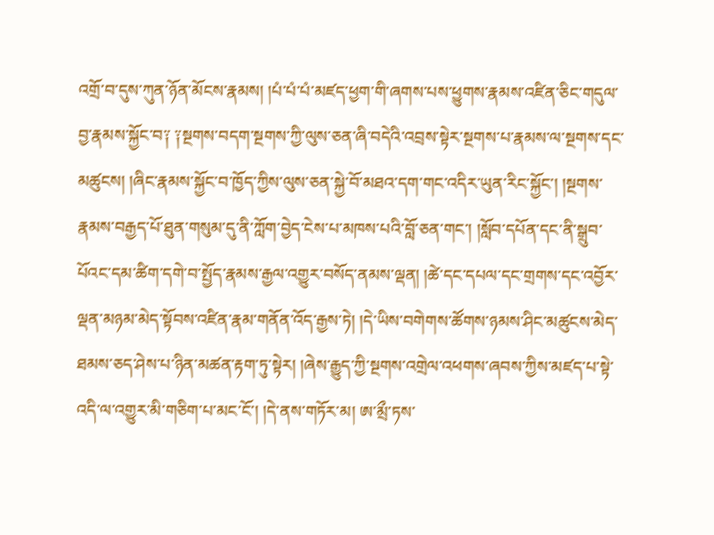འགྲོ་བ་དུས་ཀུན་ཉོན་མོངས་རྣམས། །པཾ་པཾ་པཾ་མཛད་ཕྱག་གི་ཞགས་པས་ཕྱུགས་རྣམས་འཛིན་ཅིང་གདུལ་བྱ་རྣམས་སྐྱོང་བ༑ ༑སྔགས་བདག་སྔགས་ཀྱི་ལུས་ཅན་ཞི་བདེའི་འབྲས་སྟེར་སྔགས་པ་རྣམས་ལ་སྔགས་དང་མཚུངས། །ཞིང་རྣམས་སྐྱོང་བ་ཁྱོད་ཀྱིས་ལུས་ཅན་སྐྱེ་བོ་མཐའ་དག་གང་འདིར་ཡུན་རིང་སྐྱོང་། །སྔགས་རྣམས་བརྒྱད་པོ་ཐུན་གསུམ་དུ་ནི་ཀློག་བྱེད་ངེས་པ་མཁས་པའི་བློ་ཅན་གང་། །སློབ་དཔོན་དང་ནི་སྒྲུབ་པོའང་དམ་ཚིག་དགེ་བ་སྤྱོད་རྣམས་རྒྱལ་འགྱུར་བསོད་ནམས་ལྡན། །ཚེ་དང་དཔལ་དང་གྲགས་དང་འབྱོར་ལྡན་མཉམ་མེད་སྟོབས་འཛིན་རྣམ་གནོན་འོད་རྒྱས་ཏེ། །དེ་ཡིས་བགེགས་ཚོགས་ཉམས་ཤིང་མཚུངས་མེད་ཐམས་ཅད་ཤེས་པ་ཉིན་མཚན་རྟག་ཏུ་སྟེར། །ཞེས་རྒྱུད་ཀྱི་སྔགས་འགྲེལ་འཕགས་ཞབས་ཀྱིས་མཛད་པ་སྟེ་འདི་ལ་འགྱུར་མི་གཅིག་པ་མང་ངོ་། །དེ་ནས་གཏོར་མ། ཨ་མྲྀ་ཏས་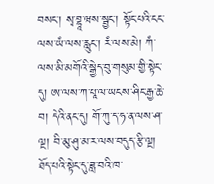བསང་། སྭ་བྷཱ་ཝས་སྦྱང་། སྟོང་པའི་ངང་ལས་ཡཾ་ལས་རླུང་། རཾ་ལས་མེ། ཀཾ་ལས་མི་མགོའི་སྒྱེད་བུ་གསུམ་གྱི་སྟེང་དུ། ཨ་ལས་ཀ་པཱ་ལ་ཡངས་ཤིང་རྒྱ་ཆེ་བ། དེའི་ནང་དུ། གོ་ཀུ་ད་ཧ་ན་ལས་ཤ་ལྔ། བི་མུ་ཤུ་མ་ར་ལས་བདུད་རྩི་ལྔ། ཐོད་པའི་སྟེང་དུ་ཟླ་བའི་ཁ་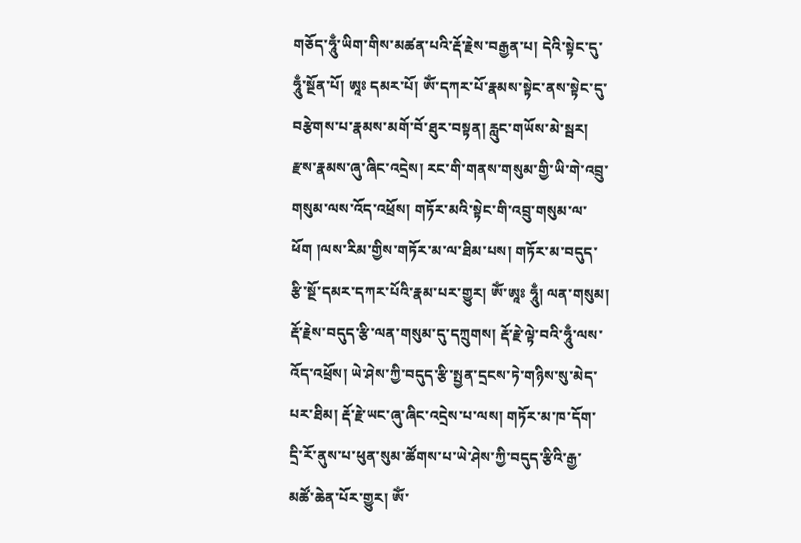གཅོད་ཧཱུྃ་ཡིག་གིས་མཚན་པའི་རྡོ་རྗེས་བརྒྱན་པ། དེའི་སྟེང་དུ་ཧཱུྃ་སྔོན་པོ། ཨཱཿ དམར་པོ། ༀ་དཀར་པོ་རྣམས་སྟེང་ནས་སྟེང་དུ་བརྩེགས་པ་རྣམས་མགོ་བོ་ཐུར་བསྟན། རླུང་གཡོས་མེ་སྦར། རྫས་རྣམས་ཞུ་ཞིང་འདྲེས། རང་གི་གནས་གསུམ་གྱི་ཡི་གེ་འབྲུ་གསུམ་ལས་འོད་འཕྲོས། གཏོར་མའི་སྟེང་གི་འབྲུ་གསུམ་ལ་ཕོག །ལས་རིམ་གྱིས་གཏོར་མ་ལ་ཐིམ་པས། གཏོར་མ་བདུད་རྩི་སྔོ་དམར་དཀར་པོའི་རྣམ་པར་གྱུར། ༀ་ཨཱཿ ཧཱུྃ། ལན་གསུམ། རྡོ་རྗེས་བདུད་རྩི་ལན་གསུམ་དུ་དཀྲུགས། རྡོ་རྗེ་ལྟེ་བའི་ཧཱུྃ་ལས་འོད་འཕྲོས། ཡེ་ཤེས་ཀྱི་བདུད་རྩི་སྤྱན་དྲངས་ཏེ་གཉིས་སུ་མེད་པར་ཐིམ། རྡོ་རྗེ་ཡང་ཞུ་ཞིང་འདྲེས་པ་ལས། གཏོར་མ་ཁ་དོག་དྲི་རོ་ནུས་པ་ཕུན་སུམ་ཚོགས་པ་ཡེ་ཤེས་ཀྱི་བདུད་རྩིའི་རྒྱ་མཚོ་ཆེན་པོར་གྱུར། ༀ་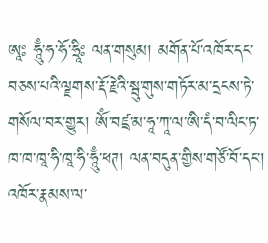ཨཱཿ ཧཱུྃ་ཧ་ཧོ་ཧྲཱིཿ ལན་གསུམ། མགོན་པོ་འཁོར་དང་བཅས་པའི་ལྗགས་རྡོ་རྗེའི་སྦུ་གུས་གཏོར་མ་དྲངས་ཏེ་གསོལ་བར་གྱུར། ༀ་བཛྲ་མ་ཧཱ་ཀཱ་ལ་ཨི་དཾ་བ་ལིང་ཏ་ཁ་ཁ་ཁཱ་ཧི་ཁཱ་ཧི་ཧཱུྃ་ཕཊ། ལན་བདུན་གྱིས་གཙོ་བོ་དང་། འཁོར་རྣམས་ལ་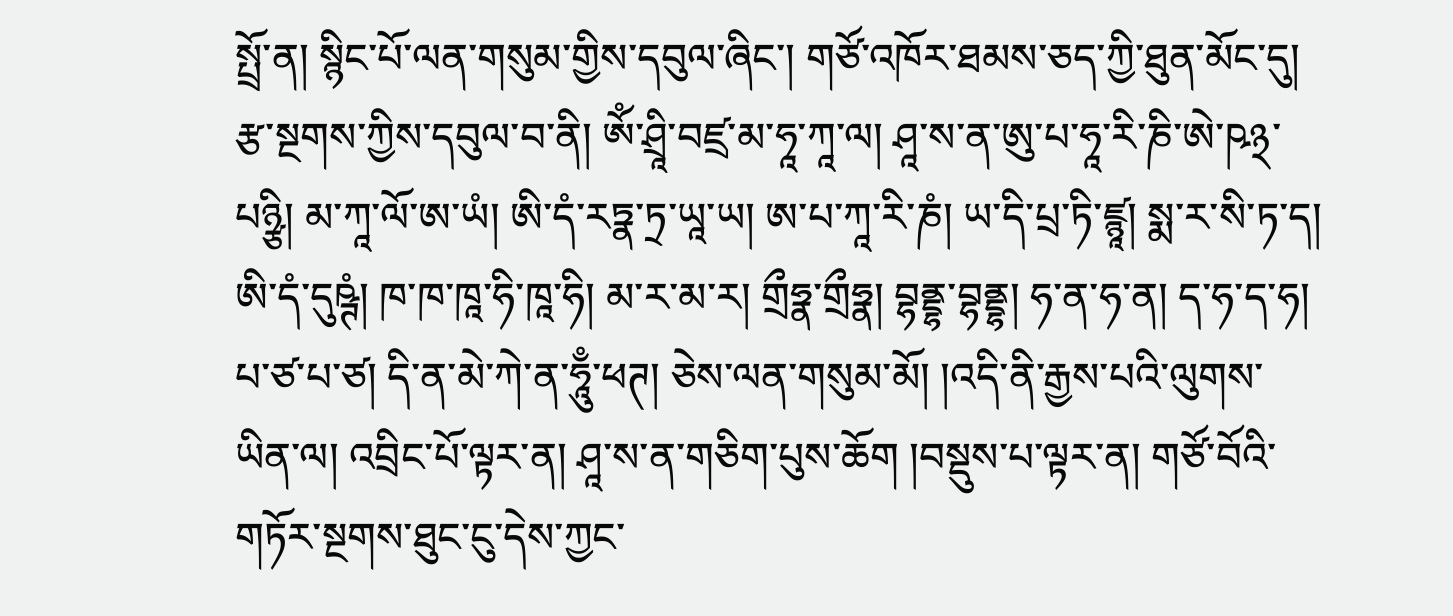སྤྲོ་ན། སྙིང་པོ་ལན་གསུམ་གྱིས་དབུལ་ཞིང་། གཙོ་འཁོར་ཐམས་ཅད་ཀྱི་ཐུན་མོང་དུ། རྩ་སྔགས་ཀྱིས་དབུལ་བ་ནི། ༀ་ཤྲཱི་བཛྲ་མ་ཧཱ་ཀཱ་ལ། ཤཱ་ས་ན་ཨུ་པ་ཧཱ་རི་ཎི་ཨེ་ཥ྅་པཉྩི། མ་ཀཱ་ལོ་ཨ་ཡཾ། ཨི་དཾ་རཏྣ་ཏྲ་ཡཱ་ཡ། ཨ་པ་ཀཱ་རི་ཎཾ། ཡ་དི་པྲ་ཏི་ཛྙཱ། སྨ་ར་སི་ཏ་ད། ཨི་དཾ་དུཥྚཾ། ཁ་ཁ་ཁཱ་ཧི་ཁཱ་ཧི། མ་ར་མ་ར། གྲྀཧྣ་གྲྀཧྣ། བྷནྡྷ་བྷནྡྷ། ཧ་ན་ཧ་ན། ད་ཧ་ད་ཧ། པ་ཙ་པ་ཙ། དི་ན་མེ་ཀེ་ན་ཧཱུྃ་ཕཊ། ཅེས་ལན་གསུམ་མོ། །འདི་ནི་རྒྱས་པའི་ལུགས་ཡིན་ལ། འབྲིང་པོ་ལྟར་ན། ཤཱ་ས་ན་གཅིག་པུས་ཆོག །བསྡུས་པ་ལྟར་ན། གཙོ་བོའི་གཏོར་སྔགས་ཐུང་ངུ་དེས་ཀྱང་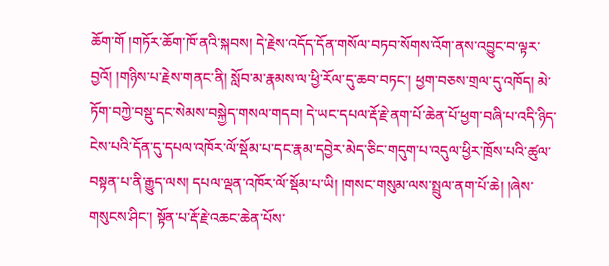ཆོག་གོ །གཏོར་ཆོག་ཁོ་ནའི་སྐབས། དེ་རྗེས་འདོད་དོན་གསོལ་བཏབ་སོགས་འོག་ནས་འབྱུང་བ་ལྟར་བྱའོ། །གཉིས་པ་རྗེས་གནང་ནི། སློབ་མ་རྣམས་ལ་ཕྱི་རོལ་དུ་ཆབ་བཏང་། ཕྱག་བཅས་གྲལ་དུ་འཁོད། མེ་ཏོག་བཀྱེ་བསྡུ་དང་སེམས་བསྐྱེད་གསལ་གདབ། དེ་ཡང་དཔལ་རྡོ་རྗེ་ནག་པོ་ཆེན་པོ་ཕྱག་བཞི་པ་འདི་ཉིད་ངེས་པའི་དོན་དུ་དཔལ་འཁོར་ལོ་སྡོམ་པ་དང་རྣམ་དབྱེར་མེད་ཅིང་གདུག་པ་འདུལ་ཕྱིར་ཁྲོས་པའི་ཚུལ་བསྟན་པ་ནི་རྒྱུད་ལས། དཔལ་ལྡན་འཁོར་ལོ་སྡོམ་པ་ཡི། །གསང་གསུམ་ལས་སྤྲུལ་ནག་པོ་ཆེ། །ཞེས་གསུངས་ཤིང་། སྟོན་པ་རྡོ་རྗེ་འཆང་ཆེན་པོས་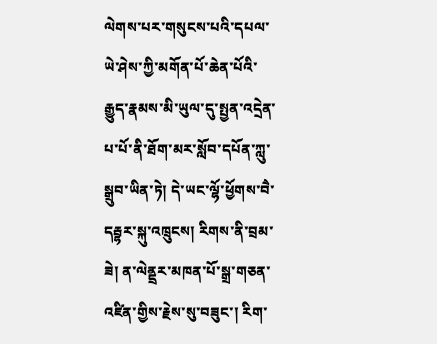ལེགས་པར་གསུངས་པའི་དཔལ་ཡེ་ཤེས་ཀྱི་མགོན་པོ་ཆེན་པོའི་རྒྱུད་རྣམས་མི་ཡུལ་དུ་སྤྱན་འདྲེན་པ་པོ་ནི་ཐོག་མར་སློབ་དཔོན་ཀླུ་སྒྲུབ་ཡིན་ཏེ། དེ་ཡང་ལྷོ་ཕྱོགས་བཻ་དརྦྷར་སྐུ་འཁྲུངས། རིགས་ནི་བྲམ་ཟེ། ན་ལེནྡྲར་མཁན་པོ་སྒྲ་གཅན་འཛིན་གྱིས་རྗེས་སུ་བཟུང་། རིག་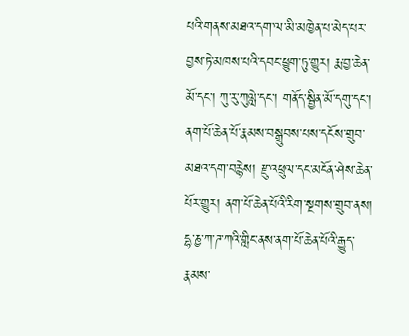པའི་གནས་མཐའ་དག་ལ་མི་མཁྱེན་པ་མེད་པར་བྱས་ཏེ་མཁས་པའི་དབང་ཕྱུག་ཏུ་གྱུར། རྨ་བྱ་ཆེན་མོ་དང་། ཀུ་རུ་ཀུལླེ་དང་། གནོད་སྦྱིན་མོ་དགུ་དང་། ནག་པོ་ཆེན་པོ་རྣམས་བསྒྲུབས་པས་དངོས་གྲུབ་མཐའ་དག་བརྙེས། རྫུ་འཕྲུལ་དང་མངོན་ཤེས་ཆེན་པོར་གྱུར། ནག་པོ་ཆེན་པོའི་རིག་སྔགས་གྲུབ་ནས། དྷ་ཎྱ་ཀ་ཌ་ཀའི་གླིང་ནས་ནག་པོ་ཆེན་པོའི་རྒྱུད་རྣམས་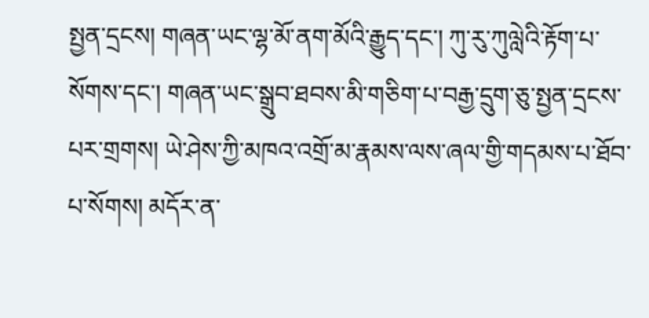སྤྱན་དྲངས། གཞན་ཡང་ལྷ་མོ་ནག་མོའི་རྒྱུད་དང་། ཀུ་རུ་ཀུལླེའི་རྟོག་པ་སོགས་དང་། གཞན་ཡང་སྒྲུབ་ཐབས་མི་གཅིག་པ་བརྒྱ་དྲུག་ཅུ་སྤྱན་དྲངས་པར་གྲགས། ཡེ་ཤེས་ཀྱི་མཁའ་འགྲོ་མ་རྣམས་ལས་ཞལ་གྱི་གདམས་པ་ཐོབ་པ་སོགས། མདོར་ན་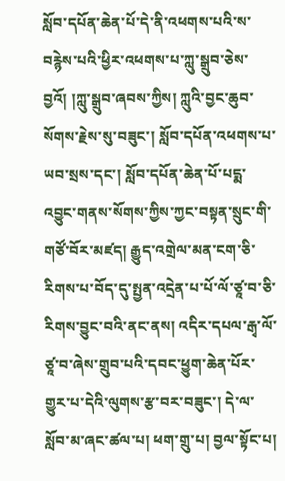སློབ་དཔོན་ཆེན་པོ་དེ་ནི་འཕགས་པའི་ས་བརྙེས་པའི་ཕྱིར་འཕགས་པ་ཀླུ་སྒྲུབ་ཅེས་བྱའོ། །ཀླུ་སྒྲུབ་ཞབས་ཀྱིས། ཀླུའི་བྱང་ཆུབ་སོགས་རྗེས་སུ་བཟུང་། སློབ་དཔོན་འཕགས་པ་ཡབ་སྲས་དང་། སློབ་དཔོན་ཆེན་པོ་པདྨ་འབྱུང་གནས་སོགས་ཀྱིས་ཀྱང་བསྟན་སྲུང་གི་གཙོ་བོར་མཛད། རྒྱུད་འགྲེལ་མན་ངག་ཅི་རིགས་པ་བོད་དུ་སྤྱན་འདྲེན་པ་པོ་ལོ་ཙཱ་བ་ཅི་རིགས་བྱུང་བའི་ནང་ནས། འདིར་དཔལ་རྒྭ་ལོ་ཙཱ་བ་ཞེས་གྲུབ་པའི་དབང་ཕྱུག་ཆེན་པོར་གྱུར་པ་དེའི་ལུགས་རྩ་བར་བཟུང་། དེ་ལ་སློབ་མ་ཞང་ཚལ་པ། ཕག་གྲུ་པ། བྱལ་སྟོང་པ།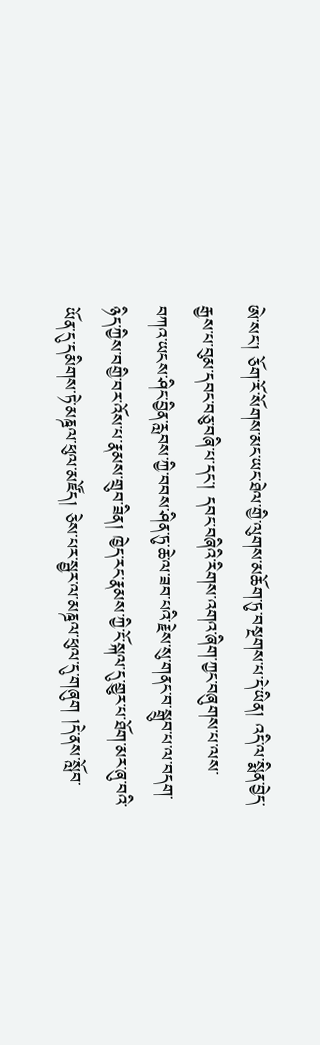ཨེ་སང་། ཅོག་རོ་སོགས་མང་ཡང་ཐེལ་གྱི་ལུགས་མཆོག་ཏུ་བསྔགས་པ་དེ་ཡིན། འདི་ལ་སྨིན་བྱེད་རྒྱས་པ་བུམ་དབང་བཅུ་བཞི་པ་དང་། དབང་བཞིའི་རིགས་འགའ་ཞིག་ཀྱང་བཞུགས་པ་ལས་བཀའ་ཡངས་ཤིང་བྱིན་རླབས་ཀྱི་བབས་ཤིན་ཏུ་ཆེ་ལ་ཟབ་པའི་རྗེས་སུ་གནང་བ་སྒྲུབ་པ་ལ་བདག་ཉིད་ཀྱིས་བགྱི་བར་འོས་པ་རྣམས་གྲུབ་ཟིན། ཁྱེད་རང་རྣམས་ཀྱི་ངོ་སྐལ་དུ་གྱུར་པ་ཐོག་མར་ཞུ་བའི་ཡོན་དུ་དམིགས་ཏེ་མཎྜལ་ཕུལ་མཛོད། ཅེས་པར་སྦྱར་ལ་མཎྜལ་ཕུལ་དུ་གཞུག །དེ་ནས་སློབ་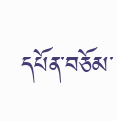དཔོན་བཅོམ་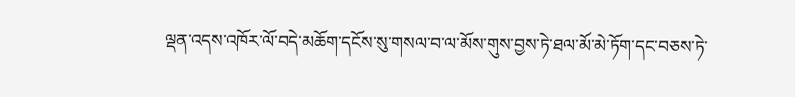ལྡན་འདས་འཁོར་ལོ་བདེ་མཆོག་དངོས་སུ་གསལ་བ་ལ་མོས་གུས་བྱས་ཏེ་ཐལ་མོ་མེ་ཏོག་དང་བཅས་ཏེ་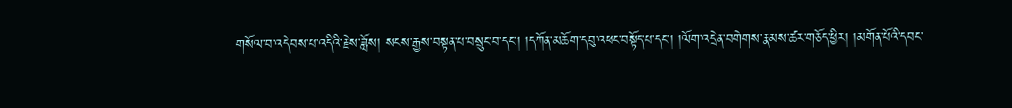གསོལ་བ་འདེབས་པ་འདིའི་རྗེས་ཟློས། སངས་རྒྱས་བསྟན་པ་བསྲུང་བ་དང་། །དཀོན་མཆོག་དབུ་འཕང་བསྟོད་པ་དང་། །ལོག་འདྲེན་བགེགས་རྣམས་ཚར་གཅོད་ཕྱིར། །མགོན་པོའི་དབང་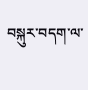བསྐུར་བདག་ལ་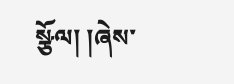སྩོལ། །ཞེས་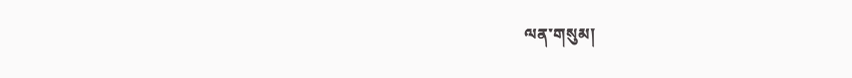ལན་གསུམ།